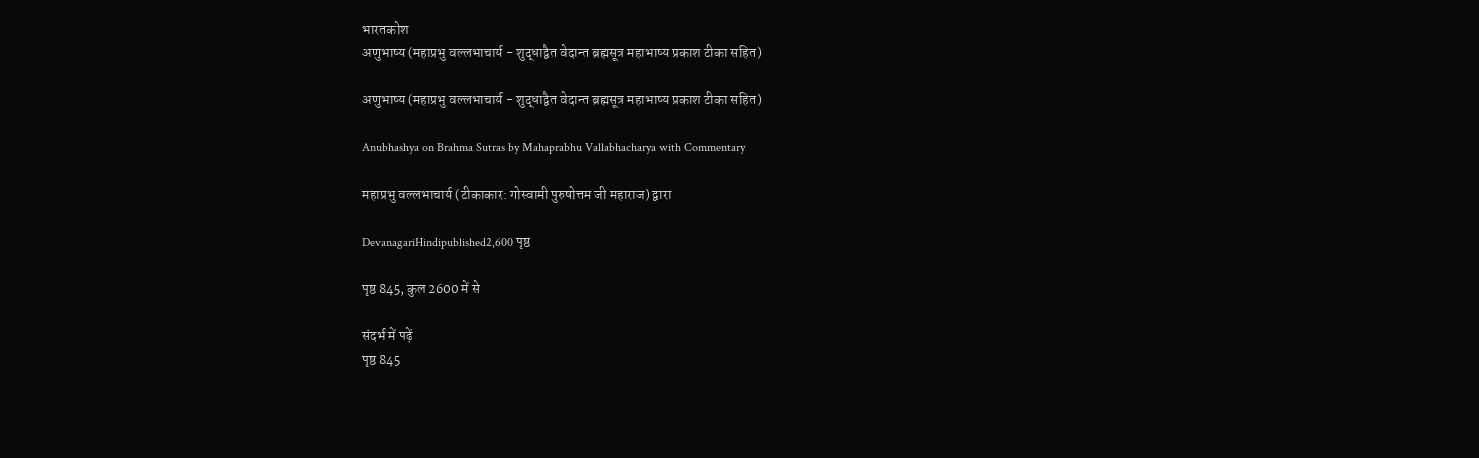भारतकोश
अणुभाष्य (महाप्रभु वल्लभाचार्य - शुद्धाद्वैत वेदान्त ब्रह्मसूत्र महाभाष्य प्रकाश टीका सहित)

अणुभाष्य (महाप्रभु वल्लभाचार्य - शुद्धाद्वैत वेदान्त ब्रह्मसूत्र महाभाष्य प्रकाश टीका सहित)

Anubhashya on Brahma Sutras by Mahaprabhu Vallabhacharya with Commentary

महाप्रभु वल्लभाचार्य (टीकाकार: गोस्वामी पुरुषोत्तम जी महाराज) द्वारा

DevanagariHindipublished2,600 पृष्ठ

पृष्ठ 845, कुल 2600 में से

संदर्भ में पढ़ें
पृष्ठ 845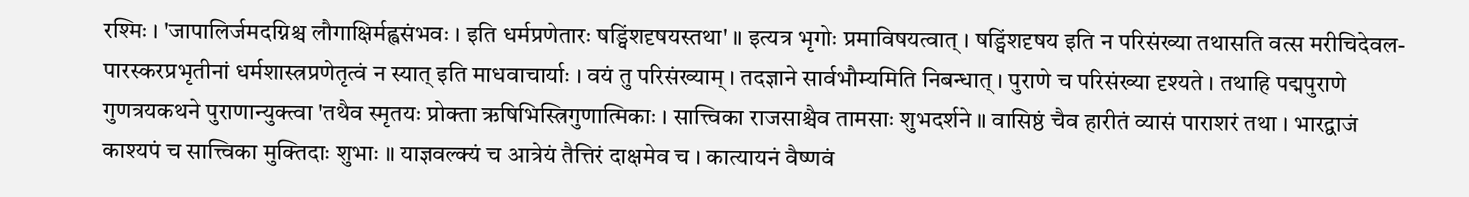रश्मिः । 'जापालिर्जमदग्निश्च लौगाक्षिर्मह्वसंभवः । इति धर्मप्रणेतारः षड्विंशदृषयस्तथा' ॥ इत्यत्र भृगोः प्रमाविषयत्वात् । षड्विंशदृषय इति न परिसंख्या तथासति वत्स मरीचिदेवल- पारस्करप्रभृतीनां धर्मशास्त्रप्रणेतृत्वं न स्यात् इति माधवाचार्याः । वयं तु परिसंख्याम् । तदज्ञाने सार्वभौम्यमिति निबन्धात् । पुराणे च परिसंख्या दृश्यते । तथाहि पद्मपुराणे गुणत्रयकथने पुराणान्युक्त्वा 'तथैव स्मृतयः प्रोक्ता ऋषिभिस्त्रिगुणात्मिकाः । सात्त्विका राजसाश्चैव तामसाः शुभदर्शने ॥ वासिष्ठं चैव हारीतं व्यासं पाराशरं तथा । भारद्वाजं काश्यपं च सात्त्विका मुक्तिदाः शुभाः ॥ याज्ञवल्क्यं च आत्रेयं तैत्तिरं दाक्षमेव च । कात्यायनं वैष्णवं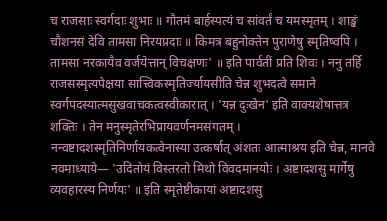च राजसाः स्वर्गदाः शुभाः ॥ गौतमं बार्हस्पत्यं च सांवर्तं च यमस्मृतम् । शाङ्खं चौशनसं देवि तामसा निरयप्रदाः ॥ किमत्र बहुनोक्तेन पुराणेषु स्मृतिष्वपि । तामसा नरकायैव वर्जयेत्तान् विचक्षणः' ॥ इति पार्वतीं प्रति शिवः । ननु तर्हि राजसस्मृत्यपेक्षया सात्त्विकस्मृतिर्ज्यायसीति चेन्न शुभदत्वे समाने स्वर्गपदस्यात्मसुखवाचकत्वस्वीकारात् । 'यन्न दुःखेन' इति वाक्यशेषात्तत्र शक्तिः । तेन मनुस्मृतेरभिप्रायवर्णनमसंगतम् । नन्वष्टादशस्मृतिनिर्णायकत्वेनास्या उत्कर्षात् अंशतः आत्माश्रय इति चेन्न, मानवे नवमाध्याये— 'उदितोयं विस्तरतो मिथो विवदमानयोः । अष्टादशसु मार्गेषु व्यवहारस्य निर्णयः' ॥ इति स्मृतेष्टीकायां अष्टादशसु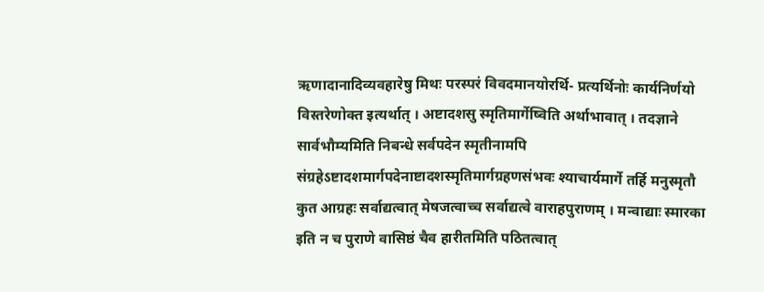ऋणादानादिव्यवहारेषु मिथः परस्परं विवदमानयोरर्थि- प्रत्यर्थिनोः कार्यनिर्णयो विस्तरेणोक्त इत्यर्थात् । अष्टादशसु स्मृतिमार्गेष्विति अर्थाभावात् । तदज्ञाने सार्वभौम्यमिति निबन्धे सर्वपदेन स्मृतीनामपि संग्रहेऽष्टादशमार्गपदेनाष्टादशस्मृतिमार्गग्रहणसंभवः श्याचार्यमार्गे तर्हि मनुस्मृतौ कुत आग्रहः सर्वाद्यत्वात् मेषजत्वाच्च सर्वाद्यत्वे वाराहपुराणम् । मन्वाद्याः स्मारका इति न च पुराणे वासिष्ठं चैव हारीतमिति पठितत्वात्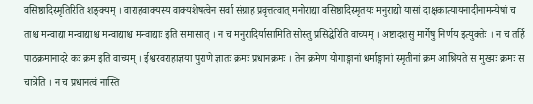वसिष्ठादिस्मृतिरिति शङ्क्यम् । वाराहवाक्यस्य वाक्यशेषत्वेन सर्वा संग्राह प्रवृत्तत्वात् मनोराद्या वसिष्ठादिस्मृतयः मनुराद्यो यासां दाक्षकात्यायनादीनामन्येषां च ताश्च मन्वाद्या मन्वाद्याश्च मन्वाद्याश्च मन्वाद्याः इति समासात् । न च मनुरादिर्यासामिति सोस्तु प्रसिद्धेरिति वाच्यम् । अष्टादशसु मार्गेषु निर्णय इत्युक्तेः । न च तर्हि पाठक्रमानादरे कः क्रम इति वाच्यम् । ईश्वरवराहाज्ञया पुराणे ज्ञातः क्रमः प्रधानक्रमः । तेन क्रमेण योगाङ्गानां धर्माङ्गानां स्मृतीनां क्रम आश्रियते स मुख्यः क्रमः स चात्रेति । न च प्रधानत्वं नास्ति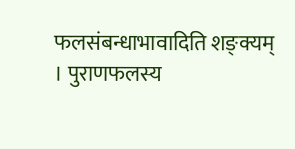फलसंबन्धाभावादिति शङ्क्यम् । पुराणफलस्य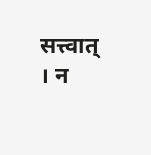सत्त्वात् । न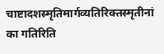चाष्टादशस्मृतिमार्गव्यतिरिक्तस्मृतीनां का गतिरिति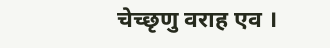चेच्छृणु वराह एव ।